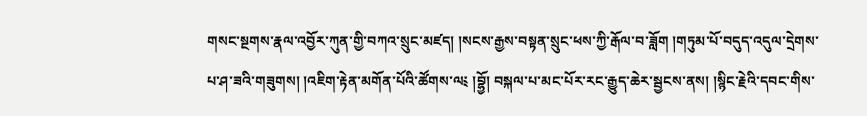གསང་སྔགས་རྣལ་འབྱོར་ཀུན་གྱི་བཀའ་སྲུང་མཛད། །སངས་རྒྱས་བསྟན་སྲུང་ཕས་ཀྱི་རྒོལ་བ་ཟློག །གཏུམ་པོ་བདུད་འདུལ་དྲེགས་པ་ཤ་ཟའི་གཟུགས། །འཇིག་རྟེན་མགོན་པོའི་ཚོགས་ལ༴ །བྷྱོ། བསྐལ་པ་མང་པོར་རང་རྒྱུད་ཆེར་སྦྱངས་ནས། །སྙིང་རྗེའི་དབང་གིས་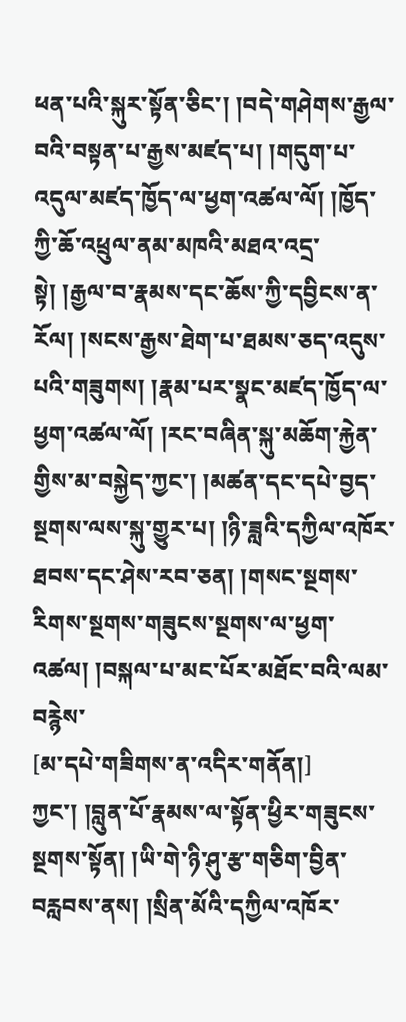ཕན་པའི་སྐུར་སྟོན་ཅིང་། །བདེ་གཤེགས་རྒྱལ་བའི་བསྟན་པ་རྒྱས་མཛད་པ། །གདུག་པ་འདུལ་མཛད་ཁྱོད་ལ་ཕྱག་འཚལ་ལོ། །ཁྱོད་ཀྱི་ཆོ་འཕྲུལ་ནམ་མཁའི་མཐའ་འདྲ་སྟེ། །རྒྱལ་བ་རྣམས་དང་ཆོས་ཀྱི་དབྱིངས་ན་རོལ། །སངས་རྒྱས་ཐེག་པ་ཐམས་ཅད་འདུས་པའི་གཟུགས། །རྣམ་པར་སྣང་མཛད་ཁྱོད་ལ་ཕྱག་འཚལ་ལོ། །རང་བཞིན་སྐུ་མཆོག་རྐྱེན་གྱིས་མ་བསྐྱེད་ཀྱང་། །མཚན་དང་དཔེ་བྱད་སྔགས་ལས་སྐུ་གྱུར་པ། །ཉི་ཟླའི་དཀྱིལ་འཁོར་ཐབས་དང་ཤེས་རབ་ཅན། །གསང་སྔགས་རིགས་སྔགས་གཟུངས་སྔགས་ལ་ཕྱག་འཚལ། །བསྐལ་པ་མང་པོར་མཐོང་བའི་ལམ་བརྙེས་
[མ་དཔེ་གཟིགས་ན་འདིར་གནོན།]
ཀྱང་། །བླུན་པོ་རྣམས་ལ་སྟོན་ཕྱིར་གཟུངས་སྔགས་སྟོན། །ཡི་གེ་ཉི་ཤུ་རྩ་གཅིག་བྱིན་བརླབས་ནས། །སྲིན་མོའི་དཀྱིལ་འཁོར་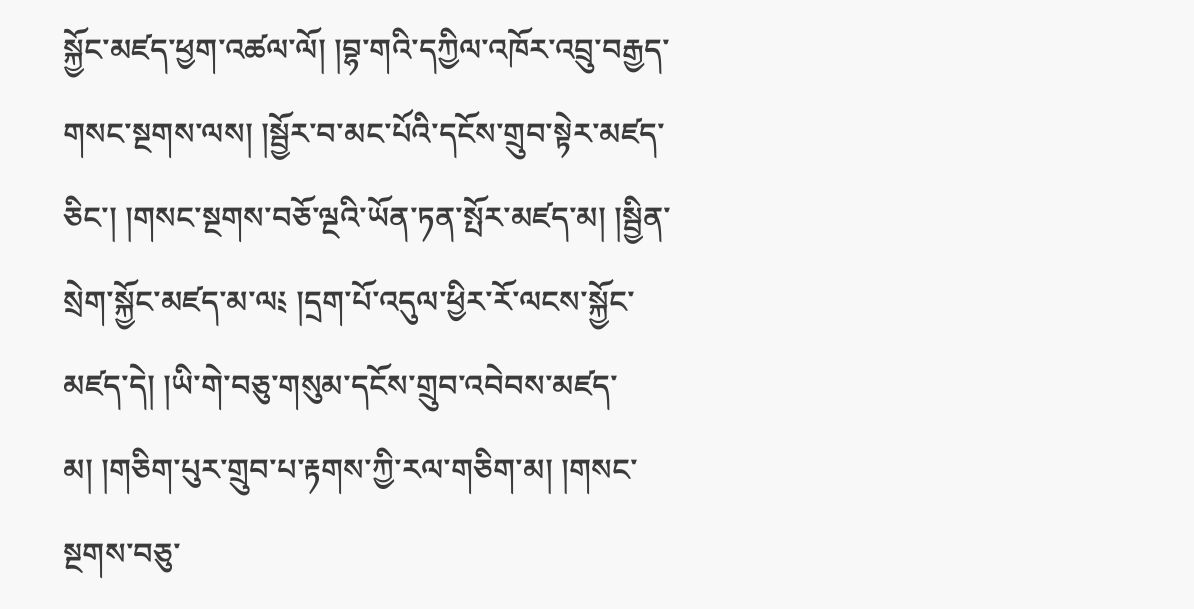སྐྱོང་མཛད་ཕྱག་འཚལ་ལོ། །བྷ་གའི་དཀྱིལ་འཁོར་འབྲུ་བརྒྱད་གསང་སྔགས་ལས། །སྦྱོར་བ་མང་པོའི་དངོས་གྲུབ་སྟེར་མཛད་ཅིང་། །གསང་སྔགས་བཅོ་ལྔའི་ཡོན་ཏན་སྤོར་མཛད་མ། །སྦྱིན་སྲེག་སྐྱོང་མཛད་མ་ལ༴ །དྲག་པོ་འདུལ་ཕྱིར་རོ་ལངས་སྐྱོང་མཛད་དེ། །ཡི་གེ་བཅུ་གསུམ་དངོས་གྲུབ་འབེབས་མཛད་མ། །གཅིག་པུར་གྲུབ་པ་རྟགས་ཀྱི་རལ་གཅིག་མ། །གསང་སྔགས་བཅུ་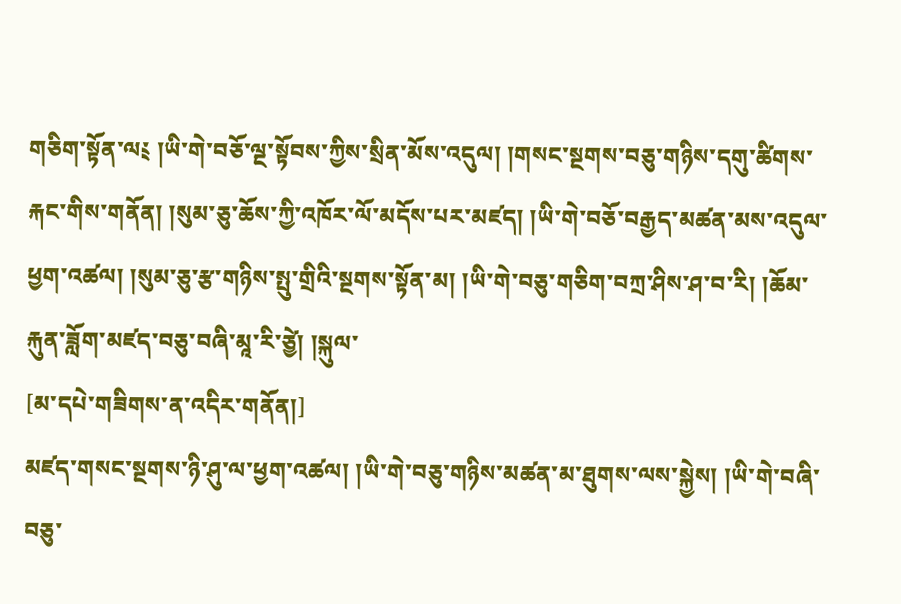གཅིག་སྟོན་ལ༴ །ཡི་གེ་བཅོ་ལྔ་སྟོབས་ཀྱིས་སྲིན་མོས་འདུལ། །གསང་སྔགས་བཅུ་གཉིས་དགུ་ཚིགས་རྐང་གིས་གནོན། །སུམ་ཅུ་ཆོས་ཀྱི་འཁོར་ལོ་མདོས་པར་མཛད། །ཡི་གེ་བཅོ་བརྒྱད་མཚན་མས་འདུལ་ཕྱག་འཚལ། །སུམ་ཅུ་རྩ་གཉིས་སྤུ་གྲིའི་སྔགས་སྟོན་མ། །ཡི་གེ་བཅུ་གཅིག་བཀྲ་ཤིས་ཤ་བ་རི། །ཆོམ་རྐུན་ཟློག་མཛད་བཅུ་བཞི་མཱ་རི་ཙྱེ། །སྐུལ་
[མ་དཔེ་གཟིགས་ན་འདིར་གནོན།]
མཛད་གསང་སྔགས་ཉི་ཤུ་ལ་ཕྱག་འཚལ། །ཡི་གེ་བཅུ་གཉིས་མཚན་མ་ཐུགས་ལས་སྐྱེས། །ཡི་གེ་བཞི་བཅུ་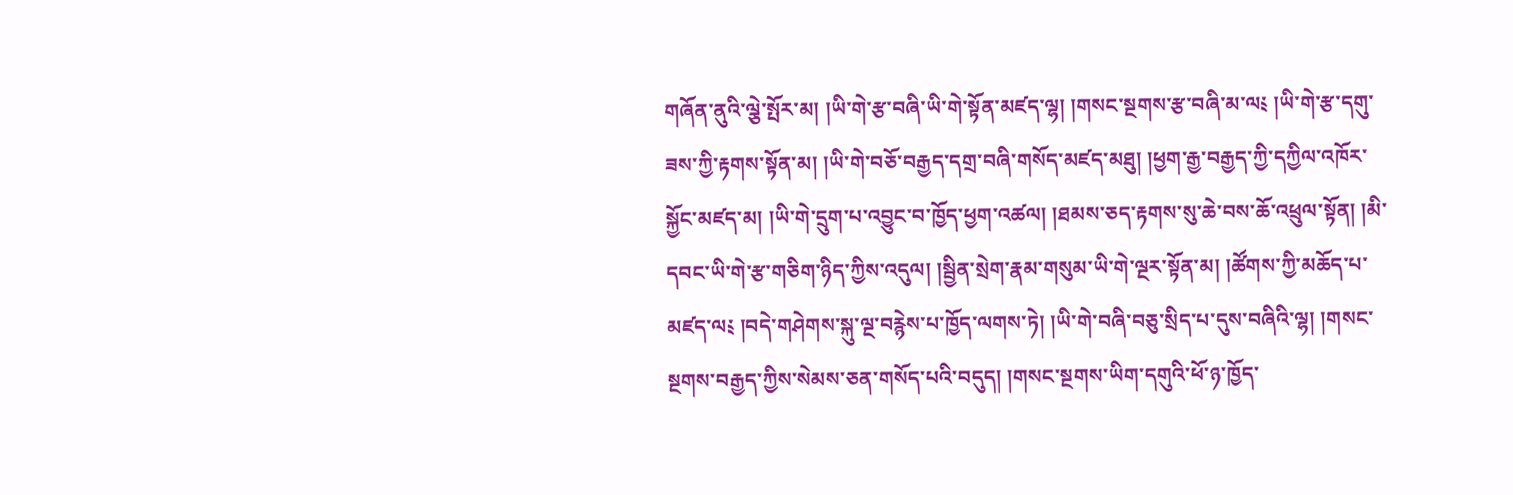གཞོན་ནུའི་ལྕེ་སྤོར་མ། །ཡི་གེ་རྩ་བཞི་ཡི་གེ་སྟོན་མཛད་ལྷ། །གསང་སྔགས་རྩ་བཞི་མ་ལ༴ །ཡི་གེ་རྩ་དགུ་ཟས་ཀྱི་རྟགས་སྟོན་མ། །ཡི་གེ་བཅོ་བརྒྱད་དགྲ་བཞི་གསོད་མཛད་མཐུ། །ཕྱག་རྒྱ་བརྒྱད་ཀྱི་དཀྱིལ་འཁོར་སྐྱོང་མཛད་མ། །ཡི་གེ་དྲུག་པ་འབྱུང་བ་ཁྱོད་ཕྱག་འཚལ། །ཐམས་ཅད་རྟགས་སུ་ཆེ་བས་ཆོ་འཕྲུལ་སྟོན། །མི་དབང་ཡི་གེ་རྩ་གཅིག་ཉིད་ཀྱིས་འདུལ། །སྦྱིན་སྲེག་རྣམ་གསུམ་ཡི་གེ་ལྔར་སྟོན་མ། །ཚོགས་ཀྱི་མཆོད་པ་མཛད་ལ༴ །བདེ་གཤེགས་སྐུ་ལྔ་བརྙེས་པ་ཁྱོད་ལགས་ཏེ། །ཡི་གེ་བཞི་བཅུ་སྲིད་པ་དུས་བཞིའི་ལྷ། །གསང་སྔགས་བརྒྱད་ཀྱིས་སེམས་ཅན་གསོད་པའི་བདུད། །གསང་སྔགས་ཡིག་དགུའི་ཕོ་ཉ་ཁྱོད་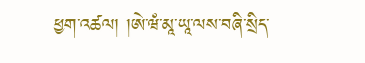ཕྱག་འཚལ། །ཨེ་ཝཾ་མཱ་ཡཱ་ལས་བཞི་སྲིད་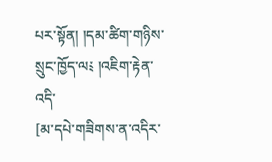པར་སྟོན། །དམ་ཚིག་གཉིས་སྲུང་ཁྱོད་ལ༴ །འཇིག་རྟེན་འདི་
[མ་དཔེ་གཟིགས་ན་འདིར་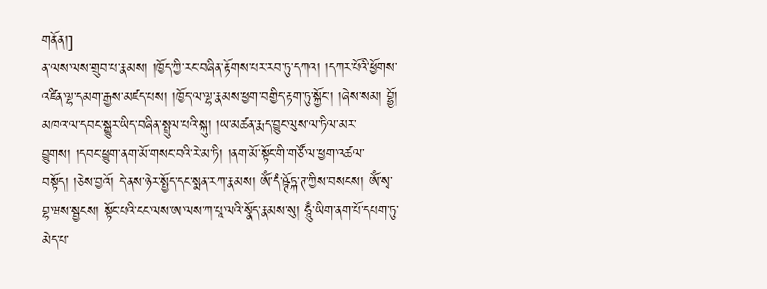གནོན།]
ན་ལས་ལས་གྲུབ་པ་རྣམས། །ཁྱོད་ཀྱི་རང་བཞིན་རྟོགས་པར་རབ་ཏུ་དཀའ། །དཀར་པོའི་ཕྱོགས་འཛིན་ལྷ་དམག་རྒྱས་མཛད་པས། །ཁྱོད་ལ་ལྷ་རྣམས་ཕྱག་བགྱིད་རྟག་ཏུ་སྐྱོང་། །ཞེས་སམ། བྷྱོ། མཁའ་ལ་དབང་སྒྱུར་ཡིད་བཞིན་སྤྲུལ་པའི་སྐུ། །ཡ་མཚན་རྨད་བྱུང་ལུས་ལ་ཏིལ་མར་བྱུགས། །དབང་ཕྱུག་ནག་མོ་གསང་བའི་རེ་མ་ཏི། །ནག་མོ་སྟོང་གི་གཙོ་ལ་ཕྱག་འཚལ་བསྟོད། །ཅེས་བྱའོ། དེ་ནས་ཉེར་སྤྱོད་དང་སྨན་རཀ་རྣམས། ཨོཾ་དཾ་ཥྚོཏྐ་ཊ་ཀྱིས་བསངས། ཨོཾ་སྭ་བྷ་ཝས་སྦྱངས། སྟོང་པའི་ངང་ལས་ཨ་ལས་ཀ་པཱ་ལའི་སྣོད་རྣམས་སུ། ཧཱུྃ་ཡིག་ནག་པོ་དཔག་ཏུ་མེད་པ་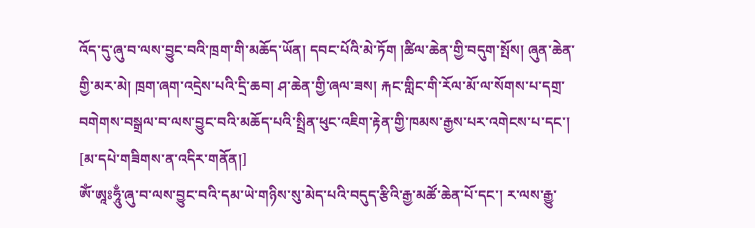འོད་དུ་ཞུ་བ་ལས་བྱུང་བའི་ཁྲག་གི་མཆོད་ཡོན། དབང་པོའི་མེ་ཏོག །ཚིལ་ཆེན་གྱི་བདུག་སྤོས། ཞུན་ཆེན་གྱི་མར་མེ། ཁྲག་ཞག་འདྲེས་པའི་དྲི་ཆབ། ཤ་ཆེན་གྱི་ཞལ་ཟས། རྐང་གླིང་གི་རོལ་མོ་ལ་སོགས་པ་དགྲ་བགེགས་བསྒྲལ་བ་ལས་བྱུང་བའི་མཆོད་པའི་སྤྲིན་ཕུང་འཇིག་རྟེན་གྱི་ཁམས་རྒྱས་པར་འགེངས་པ་དང་།
[མ་དཔེ་གཟིགས་ན་འདིར་གནོན།]
ཨོཾ་ཨཱཿཧཱུྃ་ཞུ་བ་ལས་བྱུང་བའི་དམ་ཡེ་གཉིས་སུ་མེད་པའི་བདུད་རྩིའི་རྒྱ་མཚོ་ཆེན་པོ་དང་། ར་ལས་རྒྱུ་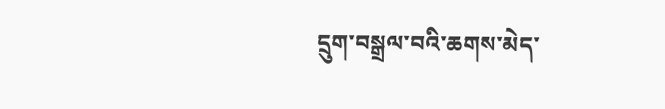དྲུག་བསྒྲལ་བའི་ཆགས་མེད་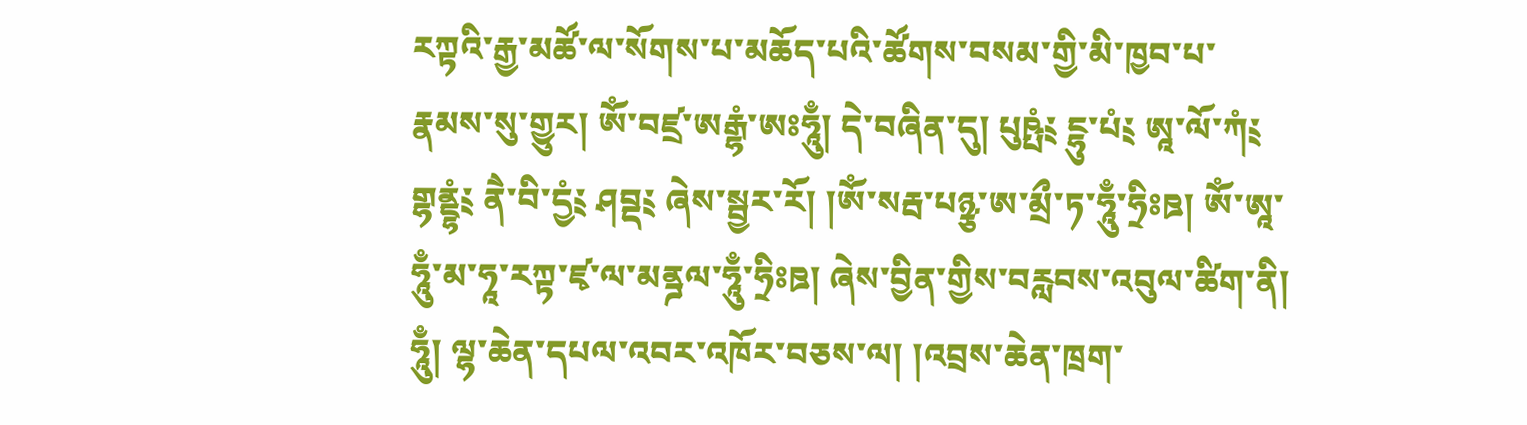རཀྟའི་རྒྱ་མཚོ་ལ་སོགས་པ་མཆོད་པའི་ཚོགས་བསམ་གྱི་མི་ཁྱབ་པ་རྣམས་སུ་གྱུར། ཨོཾ་བཛྲ་ཨརྒྷཾ་ཨཿཧཱུྃ། དེ་བཞིན་དུ། པུཥྤཾ༴ ངྷུ་པཾ༴ ཨཱ་ལོ་ཀཾ༴ གྷནྡྷཾ༴ ནཻ་བི་དྱཾ༴ ཤབྡ༴ ཞེས་སྦྱར་རོ། །ཨོཾ་སརྦ་པཉྩ་ཨ་མྲྀ་ཏ་ཧཱུྃ་ཧྲིཿཋ། ཨོཾ་ཨཱ་ཧཱུྃ་མ་ཧཱ་རཀྟ་ཛྭ་ལ་མནྜལ་ཧཱུྃ་ཧྲིཿཋ། ཞེས་བྱིན་གྱིས་བརླབས་འབུལ་ཚིག་ནི། ཧཱུྃ། ལྷ་ཆེན་དཔལ་འབར་འཁོར་བཅས་ལ། །འབྲས་ཆེན་ཁྲག་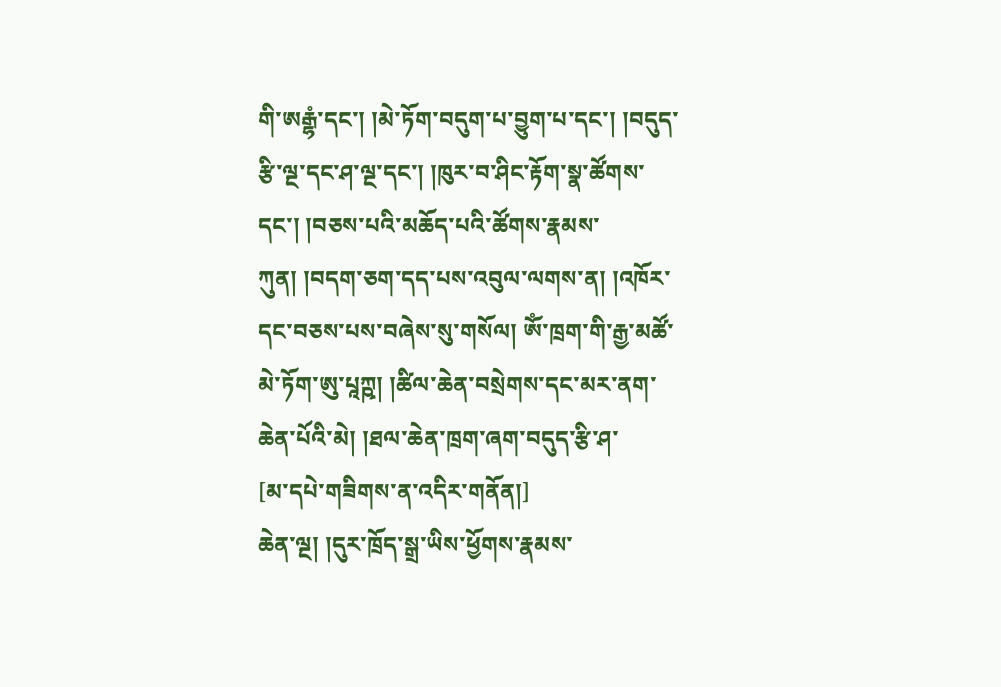གི་ཨརྒྷཾ་དང་། །མེ་ཏོག་བདུག་པ་བྱུག་པ་དང་། །བདུད་རྩི་ལྔ་དང་ཤ་ལྔ་དང་། །ཁུར་བ་ཤིང་རྟོག་སྣ་ཚོགས་དང་། །བཅས་པའི་མཆོད་པའི་ཚོགས་རྣམས་ཀུན། །བདག་ཅག་དད་པས་འབུལ་ལགས་ན། །འཁོར་དང་བཅས་པས་བཞེས་སུ་གསོལ། ཨོཾ་ཁྲག་གི་རྒྱ་མཚོ་མེ་ཏོག་ཨུ་པཱཀྵ། །ཚིལ་ཆེན་བསྲེགས་དང་མར་ནག་ཆེན་པོའི་མེ། །ཐལ་ཆེན་ཁྲག་ཞག་བདུད་རྩི་ཤ་
[མ་དཔེ་གཟིགས་ན་འདིར་གནོན།]
ཆེན་ལྔ། །དུར་ཁྲོད་སྒྲ་ཡིས་ཕྱོགས་རྣམས་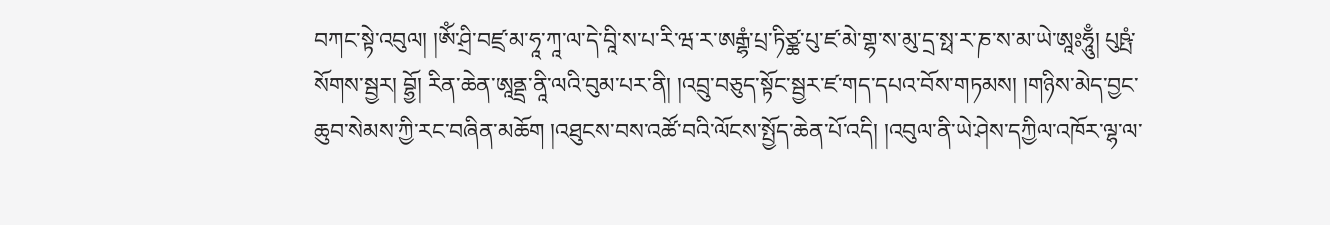བཀང་སྟེ་འབུལ། །ཨོཾ་ཤྲི་བཛྲ་མ་ཧཱ་ཀཱ་ལ་དེ་བཱི་ས་པ་རི་ཝ་ར་ཨརྒྷཾ་པྲ་ཏིཙྪ་པུ་ཛ་མེ་གྷ་ས་མུ་དྲ་སྥ་ར་ཎ་ས་མ་ཡེ་ཨཱཿཧཱུྃ། པུཥྤཾ་སོགས་སྦྱར། བྷྱོ། རིན་ཆེན་ཨཱནྡྲ་ནཱི་ལའི་བུམ་པར་ནི། །འབྲུ་བཅུད་སྟོང་སྦྱར་ཛ་གད་དཔའ་བོས་གཏམས། །གཉིས་མེད་བྱང་ཆུབ་སེམས་ཀྱི་རང་བཞིན་མཆོག །འཐུངས་བས་འཚོ་བའི་ལོངས་སྤྱོད་ཆེན་པོ་འདི། །འབུལ་ནི་ཡེ་ཤེས་དཀྱིལ་འཁོར་ལྷ་ལ་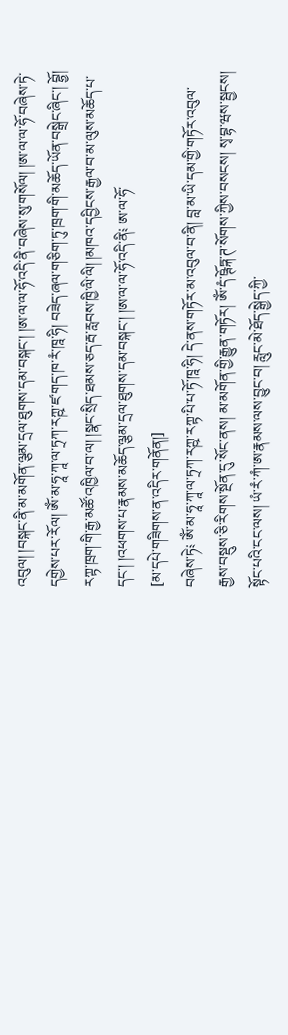འབུལ། །བསྐང་ནི་མ་མགོན་ལྕམ་དྲལ་ཐུགས་དམ་བསྐང་། །ཨ་ལ་ལ་ཧོ་འདི་ནི་བཞེས་སུ་གསོལ། །ཨ་ལ་ལ་ཧོ་བཞེས་ཏེ་དགྱེས་པར་རོལ། ཨོཾ་མ་ཧཱ་ཀཱ་ལ་ཏྲཀ་རཀྵ་ཛ་གད་ཁ་རཾ་ཁཱ་ཧི། བཟེད་ཞལ་གཅིག་ཏུ་ཁྲག་གི་མཆོད་ཡོན་བསྒྲེང་ཞིང་། བྷྱོ། རཀྟ་ཁྲག་གི་རྒྱ་མཚོ་འཁྱིལ་བ་ལ། །སྣང་སྲིད་ཐམས་ཅད་རྦ་རླབས་ཁྱི་ལི་ལི། །མཁའ་དབྱིངས་རྒྱལ་བ་མ་ལུས་མཆོད་པ་དང་། །འཕགས་པ་རྣམས་མཆོད་ལྕམ་དྲལ་ཐུགས་དམ་བསྐང་། །ཨ་ལ་ལ་ཧོ་འདི་ནི༴ ཨ་ལ་ཧོ་
[མ་དཔེ་གཟིགས་ན་འདིར་གནོན།]
བཞེས་ཏེ༴ ཨོཾ་མ་ཧཱ་ཀཱ་ལ་ཏྲཀ་རཀྵ་རཀྟ་པི་པ་ཏོ་ཁཱ་ཧི། དེ་ནས་གཏོར་མ་འབུལ་བ་ནི། བླ་མ་ཡི་དམ་གྱི་གཏོར་འབུལ་རྒྱས་བསྡུས་ཅི་རིགས་སྔོན་དུ་སོང་ནས། མ་མགོན་གྱི་རྒྱུན་གཏོར། ཨོཾ་དཾ་ཥྚོཏྐ་ཊ་སོགས་ཀྱིས་བསངས། སྭ་བྷ་ཝས་སྦྱངས། སྟོང་པའི་ངང་ལས། ཡཾ་རཾ་ཀཾ་ཨ་རྣམས་ལས་བྱུང་བ། རླུང་མེ་ཐོད་སྒྱེད་ཀྱི་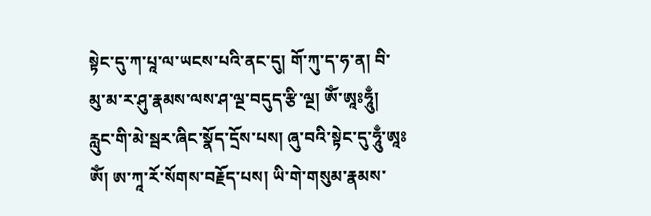སྟེང་དུ་ཀ་པཱ་ལ་ཡངས་པའི་ནང་དུ། གོ་ཀུ་ད་ཧ་ན། བི་མུ་མ་ར་ཤུ་རྣམས་ལས་ཤ་ལྔ་བདུད་རྩི་ལྔ། ཨོཾ་ཨཱཿཧཱུྃ། རླུང་གི་མེ་སྦར་ཞིང་སྣོད་དྲོས་པས། ཞུ་བའི་སྟེང་དུ་ཧཱུྃ་ཨཱཿཨོཾ། ཨ་ཀཱ་རོ་སོགས་བརྗོད་པས། ཡི་གེ་གསུམ་རྣམས་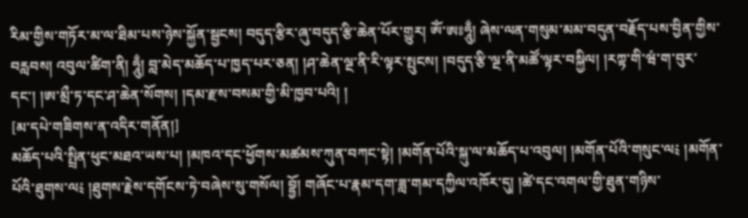རིམ་གྱིས་གཏོར་མ་ལ་ཐིམ་པས་ཉེས་སྐྱོན་སྦྱངས། བདུད་རྩིར་ཞུ་བདུད་རྩི་ཆེན་པོར་གྱུར། ཨོཾ་ཨཿཧཱུྃ། ཞེས་ལན་གསུམ་མམ་བདུན་བརྗོད་པས་བྱིན་གྱིས་བརླབས། འབུལ་ཚིག་ནི། ཧཱུྃ། བླ་མེད་མཆོད་པ་ཁྱད་པར་ཅན། །ཤ་ཆེན་ལྔ་ནི་རི་ལྟར་སྤུངས། །བདུད་རྩི་ལྔ་ནི་མཚོ་ལྟར་བསྐྱིལ། །རཀྟ་གི་ཝཾ་ག་བུར་དང་། །ཨ་མྲྀ་ཏ་དང་ཤ་ཆེན་སོགས། །དམ་རྫས་བསམ་གྱི་མི་ཁྱབ་པའི། །
[མ་དཔེ་གཟིགས་ན་འདིར་གནོན།]
མཆོད་པའི་སྤྲིན་ཕུང་མཐའ་ཡས་པ། །མཁའ་དང་ཕྱོགས་མཚམས་ཀུན་བཀང་སྟེ། །མགོན་པོའི་སྐུ་ལ་མཆོད་པ་འབུལ། །མགོན་པོའི་གསུང་ལ༴ །མགོན་པོའི་ཐུགས་ལ༴ །ཐུགས་རྗེས་དགོངས་ཏེ་བཞེས་སུ་གསོལ། བྷྱོ། གཞོང་པ་རྣམ་དག་ཟླ་གམ་དཀྱིལ་འཁོར་དུ། །ཚེ་དང་འགལ་གྱི་ཐུན་གཉིས་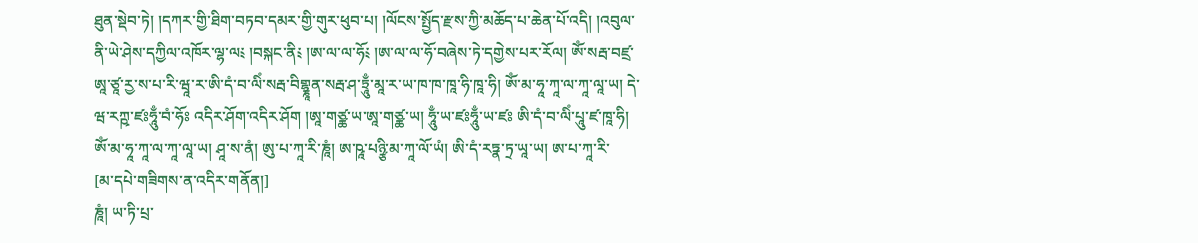ཐུན་སྡེབ་ཏེ། །དཀར་གྱི་ཐིག་བཏབ་དམར་གྱི་གུར་ཕུབ་པ། །ལོངས་སྤྱོད་རྫས་ཀྱི་མཆོད་པ་ཆེན་པོ་འདི། །འབུལ་ནི་ཡེ་ཤེས་དཀྱིལ་འཁོར་ལྷ་ལ༴ །བསྐང་ནི༴ །ཨ་ལ་ལ་ཧོ༴ །ཨ་ལ་ལ་ཧོ་བཞེས་ཏེ་དགྱེས་པར་རོལ། ཨོཾ་སརྦ་བཛྲ་ཨཱ་ཙཱ་རྱ་ས་པ་རི་ཝཱ་ར་ཨི་དཾ་བ་ལིཾ་སརྦ་བིགྷྣཱན་སརྦ་ཤ་ཏྲཱུྃ་མཱ་ར་ཡ་ཁ་ཁ་ཁཱ་ཧི་ཁཱ་ཧི། ཨོཾ་མ་ཧཱ་ཀཱ་ལ་ཀཱ་ལཱ་ཡ། དེ་ཝ་རཀྵ་ཛཿཧཱུྃ་བཾ་ཧོཿ འདིར་ཤོག་འདིར་ཤོག །ཨཱ་གཙྪ་ཡ་ཨཱ་གཙྪ་ཡ། ཧཱུྃ་ཡ་ཛཿཧཱུྃ་ཡ་ཛཿ ཨི་དཾ་བ་ལིཾ་པཱུ་ཛ་ཁཱ་ཧི། ཨོཾ་མ་ཧཱ་ཀཱ་ལ་ཀཱ་ལཱ་ཡ། ཤཱ་ས་ནཾ། ཨུ་པ་ཀཱ་རི་ཎཱཾ། ཨ་ཥཱ་པཉྩི་མ་ཀཱ་ལོ་ཡཾ། ཨི་དཾ་རཏྣ་ཏྲ་ཡཱ་ཡ། ཨ་པ་ཀཱ་རི་
[མ་དཔེ་གཟིགས་ན་འདིར་གནོན།]
ཎཱཾ། ཡ་ཏི་པྲ་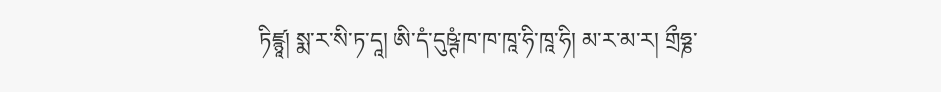ཏིཛྙཱ། སྨ་ར་སི་ཏ་དཱ། ཨི་དཾ་དུཥྚཾ་ཁ་ཁ་ཁཱ་ཧི་ཁཱ་ཧི། མ་ར་མ་ར། གྲྀཧྞ་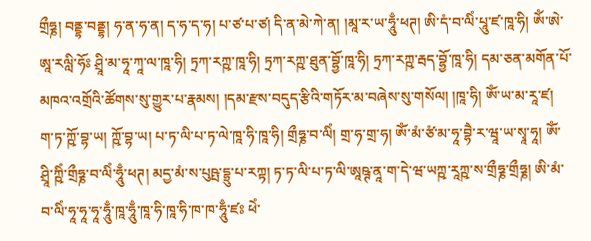གྲྀཧྞ། བནྡྷ་བནྡྷ། ཧ་ན་ཧ་ན། ད་ཧ་ད་ཧ། པ་ཙ་པ་ཙ། དི་ན་མེ་ཀེ་ན། །མཱ་ར་ཡ་ཧཱུྃ་ཕཊ། ཨི་དཾ་བ་ལིཾ་པཱུ་ཛ་ཁཱ་ཧི། ཨོཾ་ཨེ་ཨཱ་རལླི་ཧོཿ ཤྲཱི་མ་ཧཱ་ཀཱ་ལ་ཁཱ་ཧི། ཏྲཀ་རཀྵ་ཁཱ་ཧི། ཏྲཀ་རཀྵ་ཐུན་བྷྱོ་ཁཱ་ཧི། ཏྲཀ་རཀྵ་རྦད་བྷྱོ་ཁཱ་ཧི། དམ་ཅན་མགོན་པོ་མཁའ་འགྲོའི་ཚོགས་སུ་གྱུར་པ་རྣམས། །དམ་རྫས་བདུད་རྩིའི་གཏོར་མ་བཞེས་སུ་གསོལ། །ཁཱ་ཧི། ཨོཾ་ཡ་མ་རཱ་ཛ། ག་ཏ་ཀྵོ་བྷ་ཡ། ཀྵོ་བྷ་ཡ། པ་ཏ་ལི་པ་ཏ་ལེ་ཁཱ་ཧི་ཁཱ་ཧི། གྲྀཧྞ་བ་ལིཾ། གྲ་ཧ་གྲ་ཧ། ཨོཾ་མཾ་ཙཾ་མ་ཧཱ་བྷཻ་ར་ཝཱ་ཡ་སྭཱ་ཧཱ། ཨོཾ་ཤྲཱི་ཀྵིཾ་གྲྀཧྞ་བ་ལིཾ་ཧཱུྃ་ཕཊ། མདྱ་མཾ་ས་པུཥྤ་དྷྲུ་པ་རཀྟ། ཏ་ཏ་ལི་པ་ཏ་ལི་ཨཱཥྚ་ནཱ་ག་དེ་ཝ་ཡཀྵ་རཱཀྵ་ས་གྲྀཧྞ་གྲྀཧྞ། ཨི་མཾ་བ་ལིཾ་ཧཱ་ཧཱ་ཧཱ་ཧཱུྃ་ཁཱ་ཧཱུྃ་ཁཱ་ཧི་ཁཱ་ཧི་ཁ་ཁ་ཧཱུྃ་ཛཿ ཕེཾ་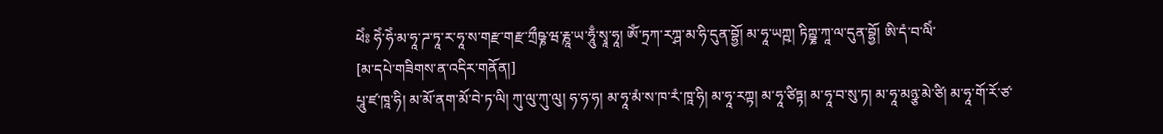ཕེཾཿ ཧེཾ་ཧེཾ་མ་ཧཱ་ཌ་ཏཱ་ར་ཧཱ་ས་གརྫ་གརྫ་ཀྲྀཥྞ་ཝ་རྞཱ་ཡ་ཧཱུྃ་སྭཱ་ཧཱ། ཨོཾ་ཏྲཀ་རཀྴ་མ་ཧི་དུན་བྷྱོ། མ་ཧཱ་ཡཀྵ། ཏིཀྵྞ་ཀཱ་ལ་དུན་བྷྱོ། ཨི་དཾ་བ་ལིཾ་
[མ་དཔེ་གཟིགས་ན་འདིར་གནོན།]
པཱུ་ཛ་ཁཱ་ཧི། མ་མོ་ནག་མོ་བེ་ཏ་ལི། ཀུ་ལུ་ཀུ་ལུ། ཧ་ཧ་ཧ། མ་ཧཱ་མཾ་ས་ཁ་རཾ་ཁཱ་ཧི། མ་ཧཱ་རཀྟ། མ་ཧཱ་ཙིཏྟ། མ་ཧཱ་བ་སུ་ཏ། མ་ཧཱ་མཉྩ་མེ་ཙི། མ་ཧཱ་གོ་རོ་ཙ་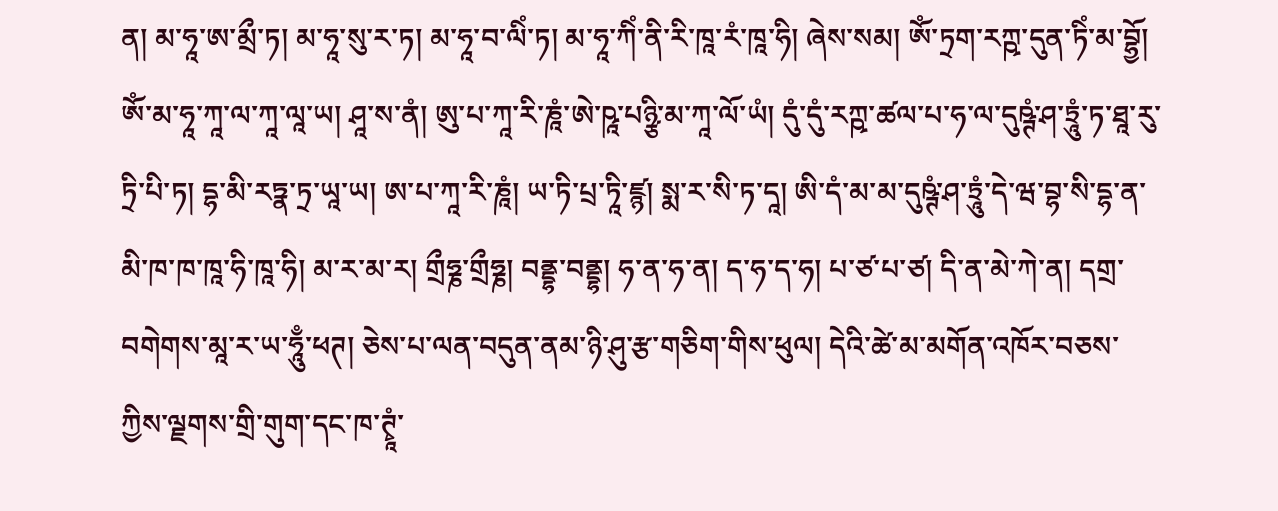ན། མ་ཧཱ་ཨ་མྲྀ་ཏ། མ་ཧཱ་སུ་ར་ཏ། མ་ཧཱ་བ་ལིཾ་ཏ། མ་ཧཱ་ཀིཾ་ནི་རི་ཁཱ་རཾ་ཁཱ་ཧི། ཞེས་སམ། ཨོཾ་ཏྲག་རཀྵ་དུན་ཏིཾ་མ་བྷྱོ། ཨོཾ་མ་ཧཱ་ཀཱ་ལ་ཀཱ་ལཱ་ཡ། ཤཱ་ས་ནཾ། ཨུ་པ་ཀཱ་རི་ཎཱཾ་ཨེ་ཥཱ་པཉྩི་མ་ཀཱ་ལོ་ཡཾ། དུཾ་དུཾ་རཀྵ་ཚལ་པ་ཧ་ལ་དུཥྚཾ་ཤ་ཏྲཱུཾ་ཏ་ཐཱ་རུ་ཏྲི་པི་ཏ། དྷ་མི་རཏྣ་ཏྲ་ཡཱ་ཡ། ཨ་པ་ཀཱ་རི་ཎཱཾ། ཡ་ཏི་པྲ་ཏཱི་ཛྙ། སྨ་ར་སི་ཏ་དཱ། ཨི་དཾ་མ་མ་དུཥྚཾ་ཤ་ཏྲཱུཾ་དེ་ཝ་བྷ་སི་དྷ་ན་མི་ཁ་ཁ་ཁཱ་ཧི་ཁཱ་ཧི། མ་ར་མ་ར། གྲྀཧྞ་གྲྀཧྞ། བནྡྷ་བནྡྷ། ཧ་ན་ཧ་ན། ད་ཧ་ད་ཧ། པ་ཙ་པ་ཙ། དི་ན་མེ་ཀེ་ན། དགྲ་བགེགས་མཱ་ར་ཡ་ཧཱུྃ་ཕཊ། ཅེས་པ་ལན་བདུན་ནམ་ཉི་ཤུ་རྩ་གཅིག་གིས་ཕུལ། དེའི་ཚེ་མ་མགོན་འཁོར་བཅས་ཀྱིས་ལྗགས་གྲི་གུག་དང་ཁ་ཊྭཱཾ་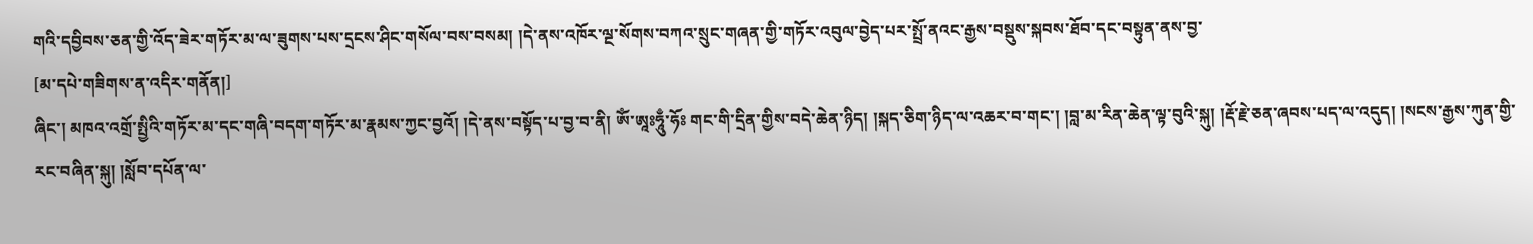གའི་དབྱིབས་ཅན་གྱི་འོད་ཟེར་གཏོར་མ་ལ་ཟུགས་པས་དྲངས་ཤིང་གསོལ་བས་བསམ། །དེ་ནས་འཁོར་ལྔ་སོགས་བཀའ་སྲུང་གཞན་གྱི་གཏོར་འབུལ་བྱེད་པར་སྤྲོ་ནའང་རྒྱས་བསྡུས་སྐབས་ཐོབ་དང་བསྟུན་ནས་བྱ་
[མ་དཔེ་གཟིགས་ན་འདིར་གནོན།]
ཞིང་། མཁའ་འགྲོ་སྤྱིའི་གཏོར་མ་དང་གཞི་བདག་གཏོར་མ་རྣམས་ཀྱང་བྱའོ། །དེ་ནས་བསྟོད་པ་བྱ་བ་ནི། ཨོཾ་ཨཱཿཧཱུྃ་ཧོཿ གང་གི་དྲིན་གྱིས་བདེ་ཆེན་ཉིད། །སྐད་ཅིག་ཉིད་ལ་འཆར་བ་གང་། །བླ་མ་རིན་ཆེན་ལྟ་བུའི་སྐུ། །རྡོ་རྗེ་ཅན་ཞབས་པད་ལ་འདུད། །སངས་རྒྱས་ཀུན་གྱི་རང་བཞིན་སྐུ། །སློབ་དཔོན་ལ་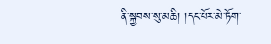ནི་སྐྱབས་སུ་མཆི། །དང་པོར་མེ་ཏོག་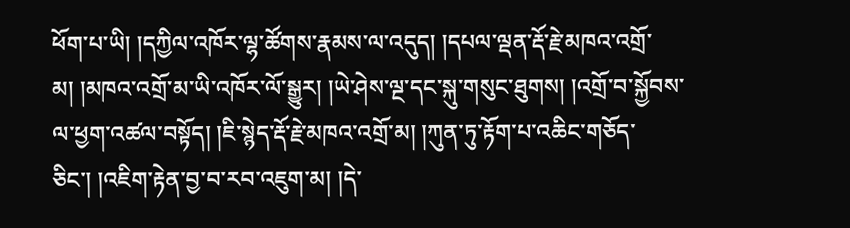ཕོག་པ་ཡི། །དཀྱིལ་འཁོར་ལྷ་ཚོགས་རྣམས་ལ་འདུད། །དཔལ་ལྡན་རྡོ་རྗེ་མཁའ་འགྲོ་མ། །མཁའ་འགྲོ་མ་ཡི་འཁོར་ལོ་སྒྱུར། །ཡེ་ཤེས་ལྔ་དང་སྐུ་གསུང་ཐུགས། །འགྲོ་བ་སྐྱོབས་ལ་ཕྱག་འཚལ་བསྟོད། །ཇི་སྙེད་རྡོ་རྗེ་མཁའ་འགྲོ་མ། །ཀུན་ཏུ་རྟོག་པ་འཆིང་གཅོད་ཅིང་། །འཇིག་རྟེན་བྱ་བ་རབ་འཇུག་མ། །དེ་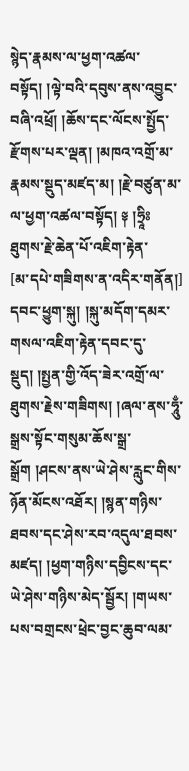སྙེད་རྣམས་ལ་ཕྱག་འཚལ་བསྟོད། །ལྟེ་བའི་དབུས་ནས་འབྱུང་བཞི་འཕྲོ། །ཆོས་དང་ལོངས་སྤྱོད་རྫོགས་པར་ལྡན། །མཁའ་འགྲོ་མ་རྣམས་སྡུད་མཛད་མ། །རྗེ་བཙུན་མ་ལ་ཕྱག་འཚལ་བསྟོད། ༈ །ཧྲཱིཿ ཐུགས་རྗེ་ཆེན་པོ་འཇིག་རྟེན་
[མ་དཔེ་གཟིགས་ན་འདིར་གནོན།]
དབང་ཕྱུག་སྐུ། །སྐུ་མདོག་དམར་གསལ་འཇིག་རྟེན་དབང་དུ་སྡུད། །སྤྱན་གྱི་འོད་ཟེར་འགྲོ་ལ་ཐུགས་རྗེས་གཟིགས། །ཞལ་ནས་ཧཱུྃ་སྒྲས་སྟོང་གསུམ་ཆོས་སྒྲ་སྒྲོག །ཤངས་ནས་ཡེ་ཤེས་རླུང་གིས་ཉོན་མོངས་འཐོར། །སྙན་གཉིས་ཐབས་དང་ཤེས་རབ་འདུལ་ཐབས་མཛད། །ཕྱག་གཉིས་དབྱིངས་དང་ཡེ་ཤེས་གཉིས་མེད་སྦྱོར། །གཡས་པས་བགྲངས་ཕྲེང་བྱང་ཆུབ་ལམ་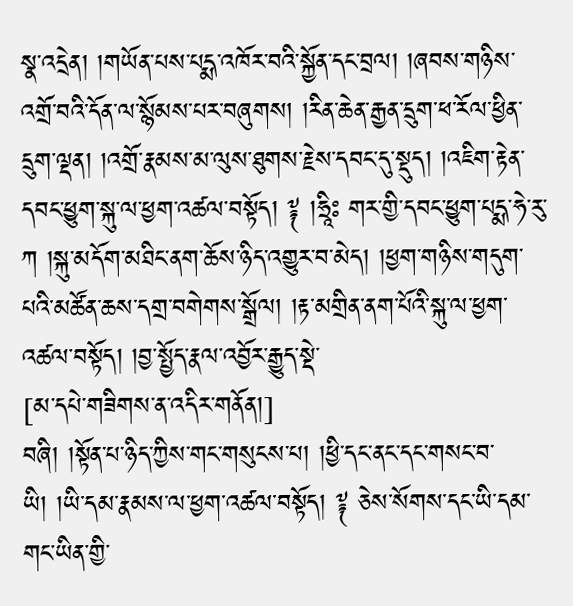སྣ་འདྲེན། །གཡོན་པས་པདྨ་འཁོར་བའི་སྐྱོན་དང་བྲལ། །ཞབས་གཉིས་འགྲོ་བའི་དོན་ལ་སྙོམས་པར་བཞུགས། །རིན་ཆེན་རྒྱན་དྲུག་ཕ་རོལ་ཕྱིན་དྲུག་ལྡན། །འགྲོ་རྣམས་མ་ལུས་ཐུགས་རྗེས་དབང་དུ་སྡུད། །འཇིག་རྟེན་དབང་ཕྱུག་སྐུ་ལ་ཕྱག་འཚལ་བསྟོད། ༈ །ཧྲཱིཿ གར་གྱི་དབང་ཕྱུག་པདྨ་ཧེ་རུ་ཀ །སྐུ་མདོག་མཐིང་ནག་ཆོས་ཉིད་འགྱུར་བ་མེད། །ཕྱག་གཉིས་གདུག་པའི་མཚོན་ཆས་དགྲ་བགེགས་སྒྲོལ། །རྟ་མགྲིན་ནག་པོའི་སྐུ་ལ་ཕྱག་འཚལ་བསྟོད། །བྱ་སྤྱོད་རྣལ་འབྱོར་རྒྱུད་སྡེ་
[མ་དཔེ་གཟིགས་ན་འདིར་གནོན།]
བཞི། །སྟོན་པ་ཉིད་ཀྱིས་གང་གསུངས་པ། །ཕྱི་དང་ནང་དང་གསང་བ་ཡི། །ཡི་དམ་རྣམས་ལ་ཕྱག་འཚལ་བསྟོད། ༈ ཅེས་སོགས་དང་ཡི་དམ་གང་ཡིན་གྱི་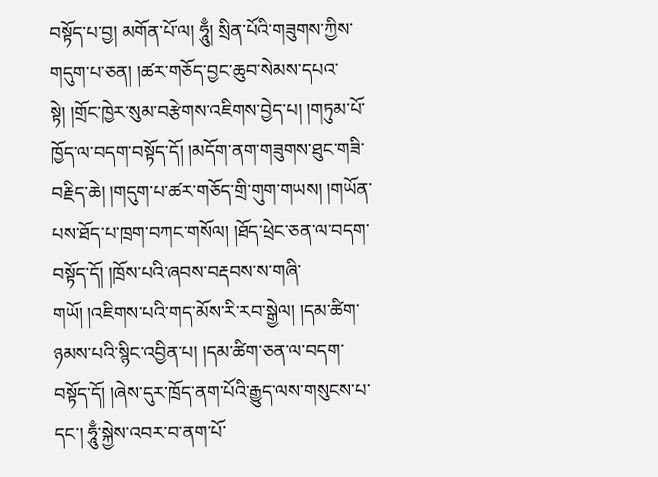བསྟོད་པ་བྱ། མགོན་པོ་ལ། ཧཱུྃ། སྲིན་པོའི་གཟུགས་ཀྱིས་གདུག་པ་ཅན། །ཚར་གཅོད་བྱང་ཆུབ་སེམས་དཔའ་སྟེ། །གྲོང་ཁྱེར་སུམ་བརྩེགས་འཇིགས་བྱེད་པ། །གཏུམ་པོ་ཁྱོད་ལ་བདག་བསྟོད་དོ། །མདོག་ནག་གཟུགས་ཐུང་གཟི་བརྗིད་ཆེ། །གདུག་པ་ཚར་གཅོད་གྲི་གུག་གཡས། །གཡོན་པས་ཐོད་པ་ཁྲག་བཀང་གསོལ། །ཐོད་ཕྲེང་ཅན་ལ་བདག་བསྟོད་དོ། །ཁྲོས་པའི་ཞབས་བརྡབས་ས་གཞི་གཡོ། །འཇིགས་པའི་གད་མོས་རི་རབ་སྒྱེལ། །དམ་ཚིག་ཉམས་པའི་སྙིང་འབྱིན་པ། །དམ་ཚིག་ཅན་ལ་བདག་བསྟོད་དོ། །ཞེས་དུར་ཁྲོད་ནག་པོའི་རྒྱུད་ལས་གསུངས་པ་དང་། ཧཱུྃ་སྐྱེས་འབར་བ་ནག་པོ་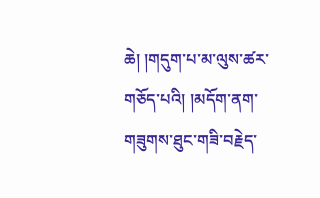ཆེ། །གདུག་པ་མ་ལུས་ཚར་གཅོད་པའི། །མདོག་ནག་གཟུགས་ཐུང་གཟི་བརྗེད་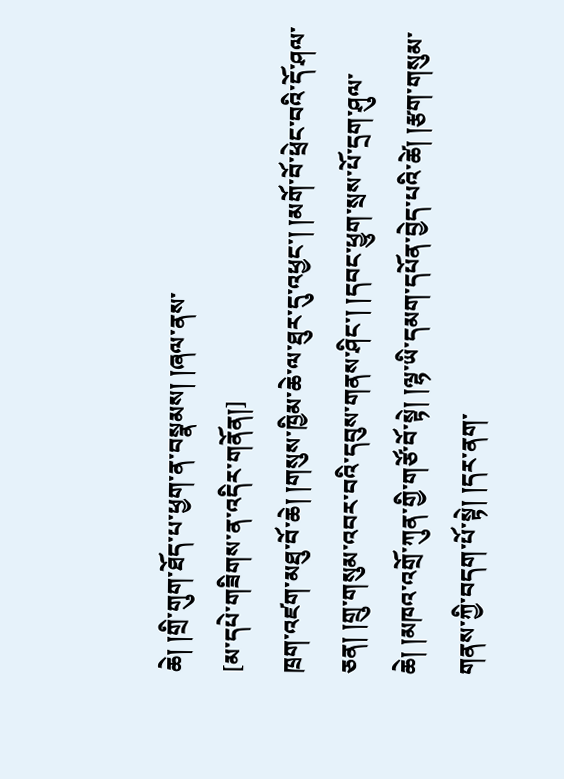ཆེ། །གྲི་གུག་ཐོད་པ་ཕྱག་ན་བསྣམས། །ཞལ་ནས་
[མ་དཔེ་གཟིགས་ན་འདིར་གནོན།]
ཁྲག་འཛག་མཐུ་བོ་ཆེ། །གསུས་ཁྱིམ་ཆེ་ལ་ཐུར་དུ་འཕྱང་། །མགོ་བོ་ཕྲེང་བའི་དོ་ཤལ་ཅན། །གྲུ་གསུམ་འབར་བའི་དབུས་གནས་ཤིང་། །དབང་ཕྱུག་སྲས་པོ་དྲག་ཤུལ་ཆེ། །མཁའ་འགྲོ་ཀུན་གྱི་གཙོ་བོ་སྟེ། །ལྷ་ཡི་དམག་དཔོན་བྱེད་པའི་ཚེ། །རྩག་གསུམ་གནས་ཀྱི་བདག་པོ་སྟེ། །དར་ནག་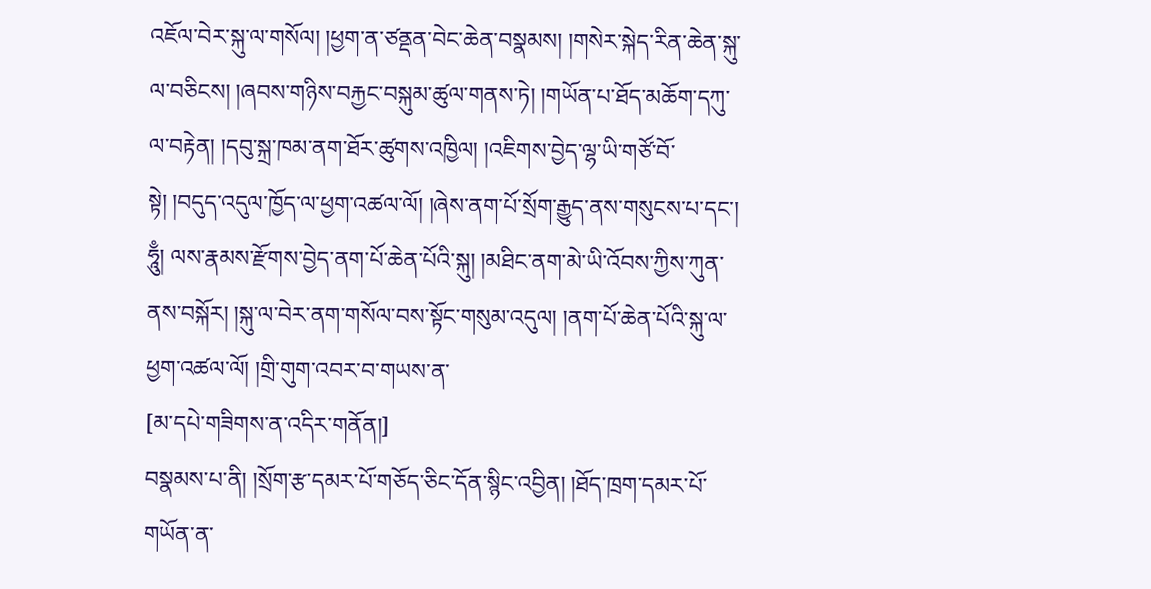འཇོལ་བེར་སྐུ་ལ་གསོལ། །ཕྱག་ན་ཙནྡན་བེང་ཆེན་བསྣམས། །གསེར་སྐེད་རིན་ཆེན་སྐུ་ལ་བཅིངས། །ཞབས་གཉིས་བརྐྱང་བསྐུམ་ཚུལ་གནས་ཏེ། །གཡོན་པ་ཐོད་མཆོག་དཀུ་ལ་བརྟེན། །དབུ་སྐྲ་ཁམ་ནག་ཐོར་ཚུགས་འཁྱིལ། །འཇིགས་བྱེད་ལྷ་ཡི་གཙོ་བོ་སྟེ། །བདུད་འདུལ་ཁྱོད་ལ་ཕྱག་འཚལ་ལོ། །ཞེས་ནག་པོ་སྲོག་རྒྱུད་ནས་གསུངས་པ་དང་། ཧཱུྃ། ལས་རྣམས་རྫོགས་བྱེད་ནག་པོ་ཆེན་པོའི་སྐུ། །མཐིང་ནག་མེ་ཡི་འོབས་ཀྱིས་ཀུན་ནས་བསྐོར། །སྐུ་ལ་བེར་ནག་གསོལ་བས་སྟོང་གསུམ་འདུལ། །ནག་པོ་ཆེན་པོའི་སྐུ་ལ་ཕྱག་འཚལ་ལོ། །གྲི་གུག་འབར་བ་གཡས་ན་
[མ་དཔེ་གཟིགས་ན་འདིར་གནོན།]
བསྣམས་པ་ནི། །སྲོག་རྩ་དམར་པོ་གཅོད་ཅིང་དོན་སྙིང་འབྱིན། །ཐོད་ཁྲག་དམར་པོ་གཡོན་ན་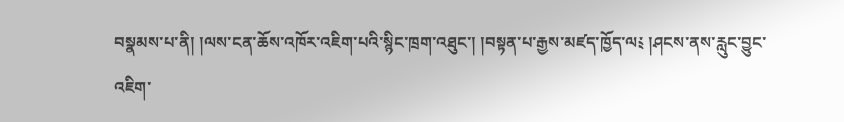བསྣམས་པ་ནི། །ལས་ངན་ཆོས་འཁོར་འཇིག་པའི་སྙིང་ཁྲག་འཐུང་། །བསྟན་པ་རྒྱས་མཛད་ཁྱོད་ལ༴ །ཤངས་ནས་རླུང་བྱུང་འཇིག་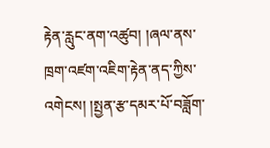རྟེན་རླུང་ནག་འཚུབ། །ཞལ་ནས་ཁྲག་འཛག་འཇིག་རྟེན་ནད་ཀྱིས་འགེངས། །སྤྱན་རྩ་དམར་པོ་བཟློག་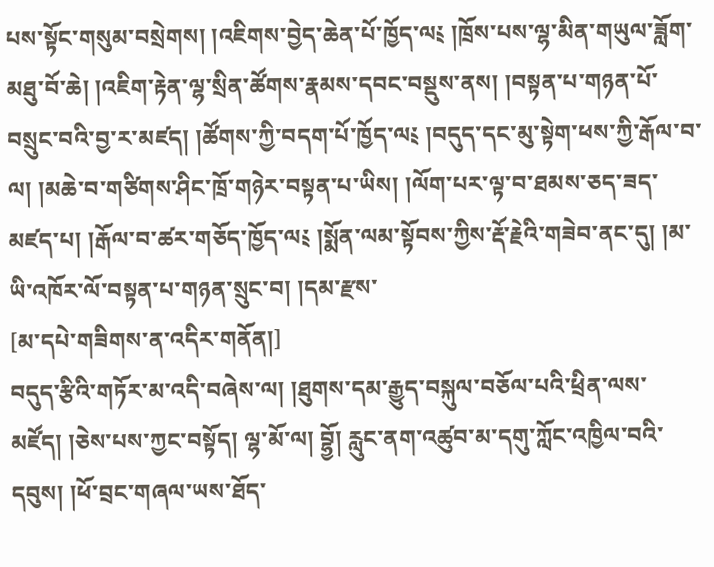པས་སྟོང་གསུམ་བསྲེགས། །འཇིགས་བྱེད་ཆེན་པོ་ཁྱོད་ལ༴ །ཁྲོས་པས་ལྷ་མིན་གཡུལ་ཟློག་མཐུ་བོ་ཆེ། །འཇིག་རྟེན་ལྷ་སྲིན་ཚོགས་རྣམས་དབང་བསྡུས་ནས། །བསྟན་པ་གཉན་པོ་བསྲུང་བའི་བྱ་ར་མཛད། །ཚོགས་ཀྱི་བདག་པོ་ཁྱོད་ལ༴ །བདུད་དང་མུ་སྟེག་ཕས་ཀྱི་རྒོལ་བ་ལ། །མཆེ་བ་གཙིགས་ཤིང་ཁྲོ་གཉེར་བསྟན་པ་ཡིས། །ལོག་པར་ལྟ་བ་ཐམས་ཅད་ཟད་མཛད་པ། །རྒོལ་བ་ཚར་གཅོད་ཁྱོད་ལ༴ །སྨོན་ལམ་སྟོབས་ཀྱིས་རྡོ་རྗེའི་གཟེབ་ནང་དུ། །མ་ཡི་འཁོར་ལོ་བསྟན་པ་གཉན་སྲུང་བ། །དམ་རྫས་
[མ་དཔེ་གཟིགས་ན་འདིར་གནོན།]
བདུད་རྩིའི་གཏོར་མ་འདི་བཞེས་ལ། །ཐུགས་དམ་རྒྱུད་བསྐུལ་བཅོལ་པའི་ཕྲིན་ལས་མཛོད། །ཅེས་པས་ཀྱང་བསྟོད། ལྷ་མོ་ལ། བྷྱོ། རླུང་ནག་འཚུབ་མ་དགུ་ཀློང་འཁྱིལ་བའི་དབུས། །ཕོ་བྲང་གཞལ་ཡས་ཐོད་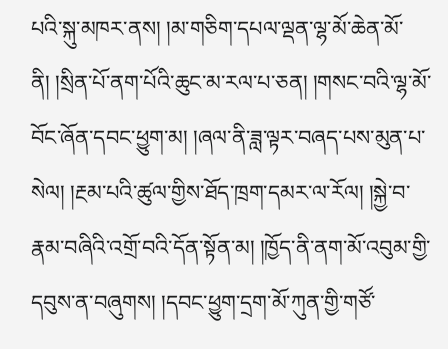པའི་སྐུ་མཁར་ནས། །མ་གཅིག་དཔལ་ལྡན་ལྷ་མོ་ཆེན་མོ་ནི། །སྲིན་པོ་ནག་པོའི་ཆུང་མ་རལ་པ་ཅན། །གསང་བའི་ལྷ་མོ་བོང་ཞོན་དབང་ཕྱུག་མ། །ཞལ་ནི་ཟླ་ལྟར་བཞད་པས་མུན་པ་སེལ། །རྔམ་པའི་ཚུལ་གྱིས་ཐོད་ཁྲག་དམར་ལ་རོལ། །སྐྱེ་བ་རྣམ་བཞིའི་འགྲོ་བའི་དོན་སྟོན་མ། །ཁྱོད་ནི་ནག་མོ་འབུམ་གྱི་དབུས་ན་བཞུགས། །དབང་ཕྱུག་དྲག་མོ་ཀུན་གྱི་གཙོ་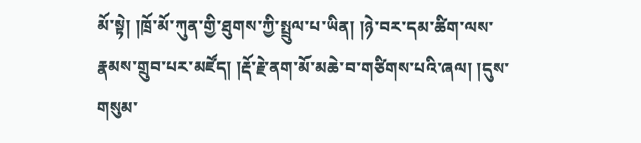མོ་སྟེ། །ཁྲོ་མོ་ཀུན་གྱི་ཐུགས་ཀྱི་སྤྲུལ་པ་ཡིན། །ཉེ་བར་དམ་ཚིག་ལས་རྣམས་གྲུབ་པར་མཛོད། །རྡོ་རྗེ་ནག་མོ་མཆེ་བ་གཙིགས་པའི་ཞལ། །དུས་གསུམ་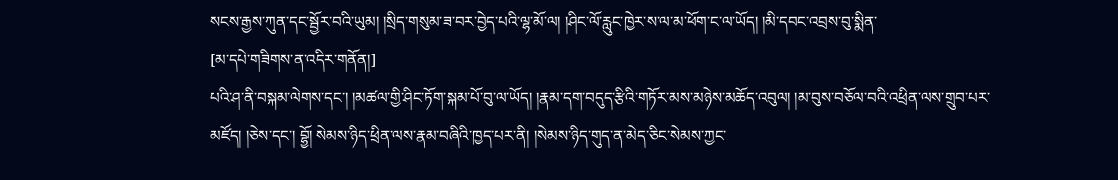སངས་རྒྱས་ཀུན་དང་སྦྱོར་བའི་ཡུམ། །སྲིད་གསུམ་ཟ་བར་བྱེད་པའི་ལྷ་མོ་ལ། །ཤིང་ལོ་རླུང་ཁྱེར་ས་ལ་མ་ཕོག་ང་ལ་ཡོད། །མི་དབང་འབྲས་བུ་སྨིན་
[མ་དཔེ་གཟིགས་ན་འདིར་གནོན།]
པའི་ཤ་ནི་བསྐམ་ལེགས་དང་། །མཚལ་གྱི་ཤིང་ཏོག་སྐམ་པོ་བུ་ལ་ཡོད། །རྣམ་དག་བདུད་རྩིའི་གཏོར་མས་མཉེས་མཆོད་འབུལ། །མ་བུས་བཅོལ་བའི་འཕྲིན་ལས་གྲུབ་པར་མཛོད། །ཅེས་དང་། བྷྱོ། སེམས་ཉིད་ཕྲིན་ལས་རྣམ་བཞིའི་ཁྱད་པར་ནི། །སེམས་ཉིད་གུད་ན་མེད་ཅིང་སེམས་ཀྱང་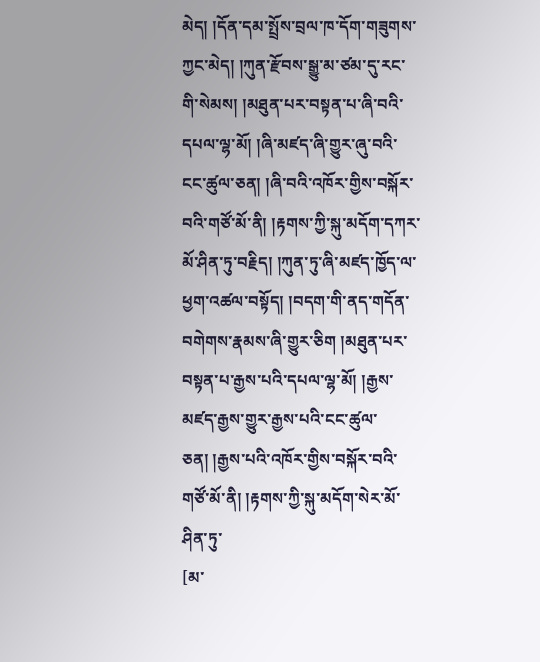མེད། །དོན་དམ་སྤྲོས་བྲལ་ཁ་དོག་གཟུགས་ཀྱང་མེད། །ཀུན་རྫོབས་སྒྱུ་མ་ཙམ་དུ་རང་གི་སེམས། །མཐུན་པར་བསྟན་པ་ཞི་བའི་དཔལ་ལྷ་མོ། །ཞི་མཛད་ཞི་གྱུར་ཞུ་བའི་ངང་ཚུལ་ཅན། །ཞི་བའི་འཁོར་གྱིས་བསྐོར་བའི་གཙོ་མོ་ནི། །རྟགས་ཀྱི་སྐུ་མདོག་དཀར་མོ་ཤིན་ཏུ་བརྗིད། །ཀུན་ཏུ་ཞི་མཛད་ཁྱོད་ལ་ཕྱག་འཚལ་བསྟོད། །བདག་གི་ནད་གདོན་བགེགས་རྣམས་ཞི་གྱུར་ཅིག །མཐུན་པར་བསྟན་པ་རྒྱས་པའི་དཔལ་ལྷ་མོ། །རྒྱས་མཛད་རྒྱས་གྱུར་རྒྱས་པའི་ངང་ཚུལ་ཅན། །རྒྱས་པའི་འཁོར་གྱིས་བསྐོར་བའི་གཙོ་མོ་ནི། །རྟགས་ཀྱི་སྐུ་མདོག་སེར་མོ་ཤིན་ཏུ་
[མ་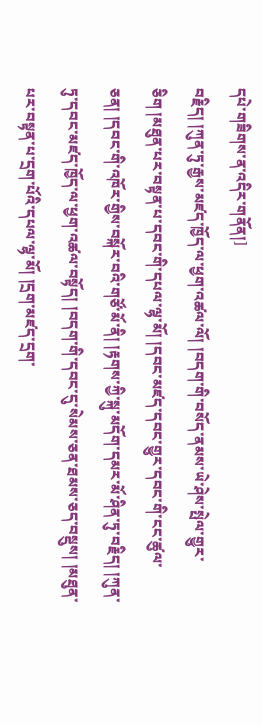དཔེ་གཟིགས་ན་འདིར་གནོན།]
བརྗིད། །ཀུན་ཏུ་རྒྱས་མཛད་ཁྱོད་ལ་ཕྱག་འཚལ་ལོ། །བདག་གི་བསོད་ནམས་ཡེ་ཤེས་སྤེལ་གྱུར་ཅིག །མཐུན་པར་བསྟན་པ་དབང་གི་དཔལ་ལྷ་མོ། །དབང་མཛད་དབང་གྱུར་དབང་གི་ངང་ཚུལ་ཅན། །དབང་གི་འཁོར་གྱིས་བསྐོར་བའི་གཙོ་མོ་ནི། །རྟགས་ཀྱི་སྐུ་མདོག་དམར་མོ་ཤིན་ཏུ་བརྗིད། །ཀུན་ཏུ་དབང་མཛད་ཁྱོད་ལ་ཕྱག་འཚལ་བསྟོད། །བདག་གི་དབང་དུ་སེམས་ཅན་ཐམས་ཅད་བསྡུས། །མཐུན་པར་བསྟན་པ་དྲག་པོའི་དཔལ་ལྷ་མོ། །དྲག་མཛད་དྲག་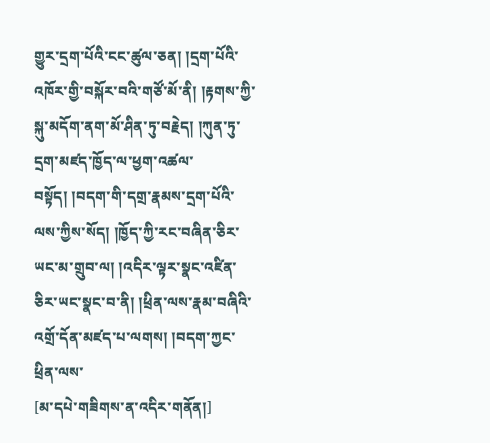གྱུར་དྲག་པོའི་ངང་ཚུལ་ཅན། །དྲག་པོའི་འཁོར་གྱི་བསྐོར་བའི་གཙོ་མོ་ནི། །རྟགས་ཀྱི་སྐུ་མདོག་ནག་མོ་ཤིན་ཏུ་བརྗེད། །ཀུན་ཏུ་དྲག་མཛད་ཁྱོད་ལ་ཕྱག་འཚལ་བསྟོད། །བདག་གི་དགྲ་རྣམས་དྲག་པོའི་ལས་ཀྱིས་སོད། །ཁྱོད་ཀྱི་རང་བཞིན་ཅིར་ཡང་མ་གྲུབ་ལ། །འདིར་ལྟར་སྣང་འཛིན་ཅིར་ཡང་སྣང་བ་ནི། །ཕྲིན་ལས་རྣམ་བཞིའི་འགྲོ་དོན་མཛད་པ་ལགས། །བདག་ཀྱང་ཕྲིན་ལས་
[མ་དཔེ་གཟིགས་ན་འདིར་གནོན།]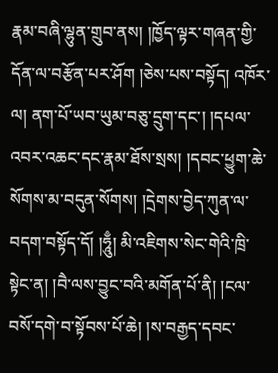རྣམ་བཞི་ལྷུན་གྲུབ་ནས། །ཁྱོད་ལྟར་གཞན་གྱི་དོན་ལ་བརྩོན་པར་ཤོག །ཅེས་པས་བསྟོད། འཁོར་ལ། ནག་པོ་ཡབ་ཡུམ་བཅུ་དྲུག་དང་། །དཔལ་འབར་འཆང་དང་རྣམ་ཐོས་སྲས། །དབང་ཕྱུག་ཆེ་སོགས་མ་བདུན་སོགས། །དྲེགས་བྱེད་ཀུན་ལ་བདག་བསྟོད་དོ། །ཧཱུྃ། མི་འཇིགས་སེང་གེའི་ཁྲི་སྟེང་ན། །བཻ་ལས་བྱུང་བའི་མགོན་པོ་ནི། །ངལ་བསོ་དགེ་བ་སྟོབས་པོ་ཆེ། །ས་བརྒྱད་དབང་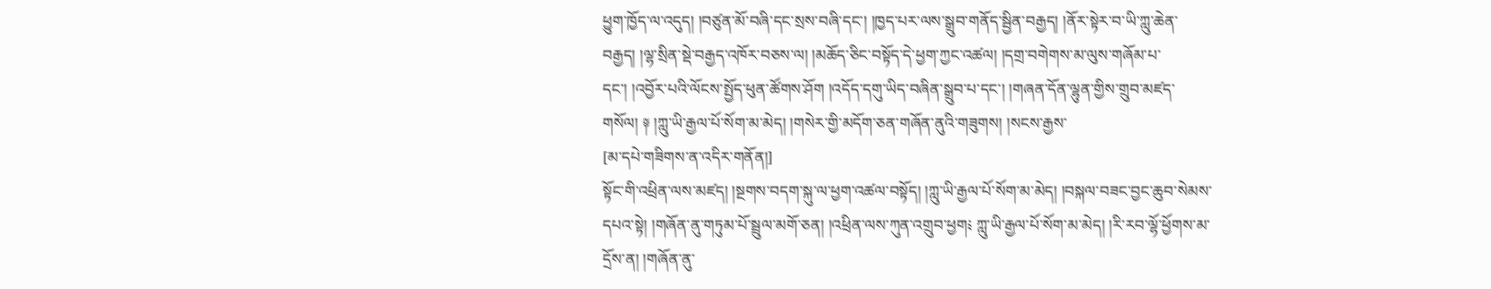ཕྱུག་ཁྱོད་ལ་འདུད། །བཙུན་མོ་བཞི་དང་སྲས་བཞི་དང་། །ཁྱད་པར་ལས་སྒྲུབ་གནོད་སྦྱིན་བརྒྱད། །ནོར་སྟེར་བ་ཡི་ཀླུ་ཆེན་བརྒྱད། །ལྷ་སྲིན་སྡེ་བརྒྱད་འཁོར་བཅས་ལ། །མཆོད་ཅིང་བསྟོད་དེ་ཕྱག་ཀྱང་འཚལ། །དགྲ་བགེགས་མ་ལུས་གཞོམ་པ་དང་། །འབྱོར་པའི་ལོངས་སྤྱོད་ཕུན་ཚོགས་ཤོག །འདོད་དགུ་ཡིད་བཞིན་སྒྲུབ་པ་དང་། །གཞན་དོན་ལྷུན་གྱིས་གྲུབ་མཛད་གསོལ། ༈ །ཀླུ་ཡི་རྒྱལ་པོ་སོག་མ་མེད། །གསེར་གྱི་མདོག་ཅན་གཞོན་ནུའི་གཟུགས། །སངས་རྒྱས་
[མ་དཔེ་གཟིགས་ན་འདིར་གནོན།]
སྟོང་གི་འཕྲིན་ལས་མཛད། །སྔགས་བདག་སྐུ་ལ་ཕྱག་འཚལ་བསྟོད། །ཀླུ་ཡི་རྒྱལ་པོ་སོག་མ་མེད། །བསྐལ་བཟང་བྱང་ཆུབ་སེམས་དཔའ་སྟེ། །གཞོན་ནུ་གཏུམ་པོ་སྦྲུལ་མགོ་ཅན། །འཕྲིན་ལས་ཀུན་འགྲུབ་ཕྱག༴ ཀླུ་ཡི་རྒྱལ་པོ་སོག་མ་མེད། །རི་རབ་ལྷོ་ཕྱོགས་མ་དྲོས་ན། །གཞོན་ནུ་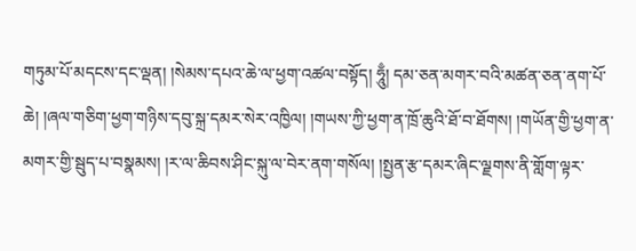གཏུམ་པོ་མདངས་དང་ལྡན། །སེམས་དཔའ་ཆེ་ལ་ཕྱག་འཚལ་བསྟོད། ཧཱུྃ། དམ་ཅན་མགར་བའི་མཚན་ཅན་ནག་པོ་ཆེ། །ཞལ་གཅིག་ཕྱག་གཉིས་དབུ་སྐྲ་དམར་སེར་འཁྱིལ། །གཡས་ཀྱི་ཕྱག་ན་ཁྲོ་ཆུའི་ཐོ་བ་ཐོགས། །གཡོན་གྱི་ཕྱག་ན་མགར་གྱི་སྦུད་པ་བསྣམས། །ར་ལ་ཆིབས་ཤིང་སྐུ་ལ་བེར་ནག་གསོལ། །སྤྱན་རྩ་དམར་ཞིང་ལྗགས་ནི་གློག་ལྟར་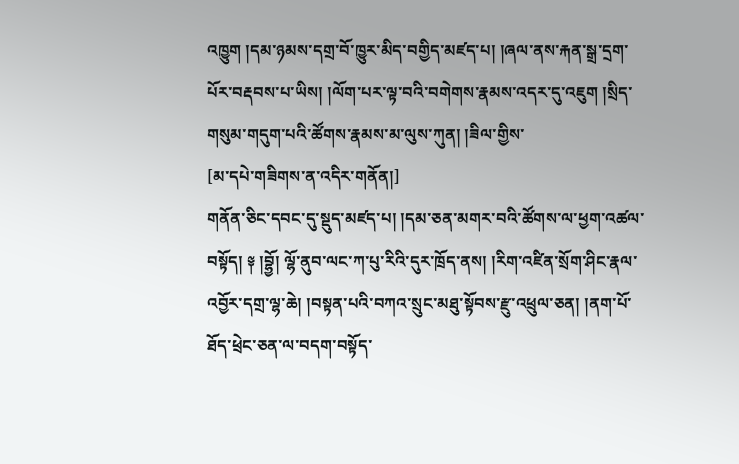འཁྱུག །དམ་ཉམས་དགྲ་བོ་ཁྱུར་མིད་བགྱིད་མཛད་པ། །ཞལ་ནས་རྐན་སྒྲ་དྲག་པོར་བརྡབས་པ་ཡིས། །ལོག་པར་ལྟ་བའི་བགེགས་རྣམས་འདར་དུ་འཇུག །སྲིད་གསུམ་གདུག་པའི་ཚོགས་རྣམས་མ་ལུས་ཀུན། །ཟིལ་གྱིས་
[མ་དཔེ་གཟིགས་ན་འདིར་གནོན།]
གནོན་ཅིང་དབང་དུ་སྡུད་མཛད་པ། །དམ་ཅན་མགར་བའི་ཚོགས་ལ་ཕྱག་འཚལ་བསྟོད། ༈ །བྷྱོ། ལྷོ་ནུབ་ལང་ཀ་པུ་རིའི་དུར་ཁྲོད་ནས། །རིག་འཛིན་སྲོག་ཤིང་རྣལ་འབྱོར་དགྲ་ལྷ་ཆེ། །བསྟན་པའི་བཀའ་སྲུང་མཐུ་སྟོབས་རྫུ་འཕྲུལ་ཅན། །ནག་པོ་ཐོད་ཕྲེང་ཅན་ལ་བདག་བསྟོད་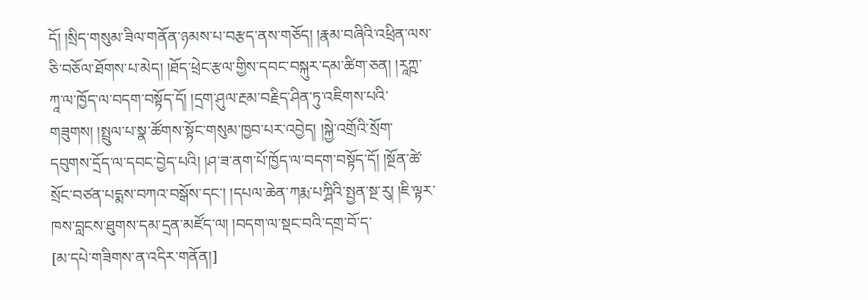དོ། །སྲིད་གསུམ་ཟིལ་གནོན་ཉམས་པ་བརྩད་ནས་གཅོད། །རྣམ་བཞིའི་འཕྲིན་ལས་ཅི་བཅོལ་ཐོགས་པ་མེད། །ཐོད་ཕྲེང་རྩལ་གྱིས་དབང་བསྐུར་དམ་ཚིག་ཅན། །རཱཀྵ་ཀཱ་ལ་ཁྱོད་ལ་བདག་བསྟོད་དོ། །དྲག་ཤུལ་རྔམ་བརྗིད་ཤིན་ཏུ་འཇིགས་པའི་གཟུགས། །སྤྲུལ་པ་སྣ་ཚོགས་སྟོང་གསུམ་ཁྱབ་པར་འབྱེད། །སྐྱེ་འགྲོའི་སྲོག་དབུགས་དྲོད་ལ་དབང་བྱེད་པའི། །ཤ་ཟ་ནག་པོ་ཁྱོད་ལ་བདག་བསྟོད་དོ། །སྔོན་ཚེ་སྲོང་བཙན་པདྨས་བཀའ་བསྒོས་དང་། །དཔལ་ཆེན་ཀརྨ་པཀྴིའི་སྤྱན་སྔ་རུ། །ཇི་ལྟར་ཁས་བླངས་ཐུགས་དམ་དྲན་མཛོད་ལ། །བདག་ལ་སྡང་བའི་དགྲ་བོ་ད་
[མ་དཔེ་གཟིགས་ན་འདིར་གནོན།]